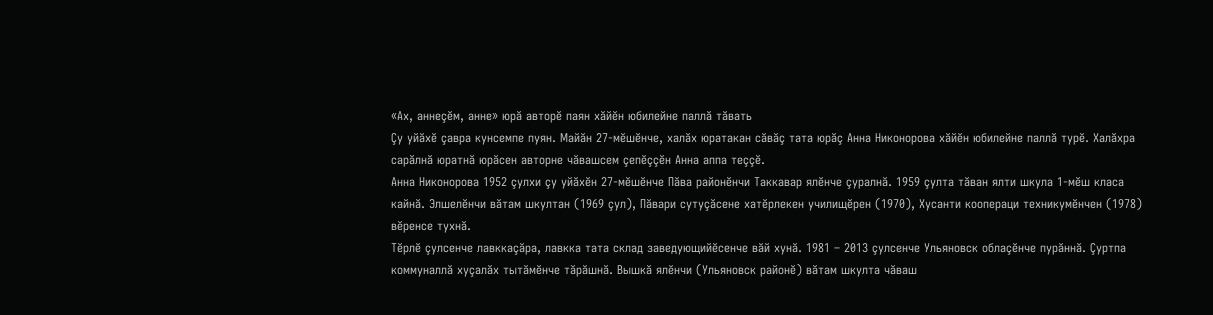«Ах, аннеçӗм, анне» юрă авторӗ паян хăйӗн юбилейне паллă тăвать
Çу уйăхӗ çавра кунсемпе пуян. Майăн 27-мӗшӗнче, халăх юратакан сăвăç тата юрăç Анна Никонорова хăйӗн юбилейне паллă турӗ. Халăхра сарăлнă юратнă юрăсен авторне чăвашсем çепӗççӗн Анна аппа теççӗ.
Анна Никонорова 1952 çулхи çу уйăхӗн 27-мӗшӗнче Пăва районӗнчи Таккавар ялӗнче çуралнă. 1959 çулта тăван ялти шкула 1-мӗш класа кайнă. Элшелӗнчи вăтам шкултан (1969 çул), Пăвари сутуçăсене хатӗрлекен училищӗрен (1970), Хусанти коопераци техникумӗнчен (1978) вӗренсе тухнă.
Тӗрлӗ çулсенче лавккаçăра, лавкка тата склад заведующийӗсенче вăй хунă. 1981 – 2013 çулсенче Ульяновск облаçӗнче пурăннă. Çуртпа коммуналлă хуçалăх тытăмӗнче тăрăшнă. Вышкă ялӗнчи (Ульяновск районӗ) вăтам шкулта чăваш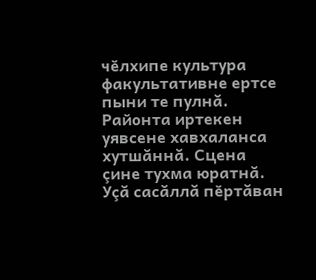чӗлхипе культура факультативне ертсе пыни те пулнă. Районта иртекен уявсене хавхаланса хутшăннă. Сцена çине тухма юратнă. Уçă сасăллă пӗртăван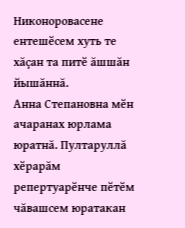Никоноровасене ентешӗсем хуть те хăçан та питӗ ăшшăн йышăннă.
Анна Степановна мӗн ачаранах юрлама юратнă. Пултаруллă хӗрарăм репертуарӗнче пӗтӗм чăвашсем юратакан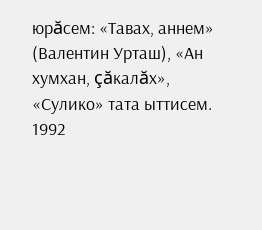юрăсем: «Тавах, аннем» (Валентин Урташ), «Ан хумхан, çăкалăх», «Сулико» тата ыттисем.
1992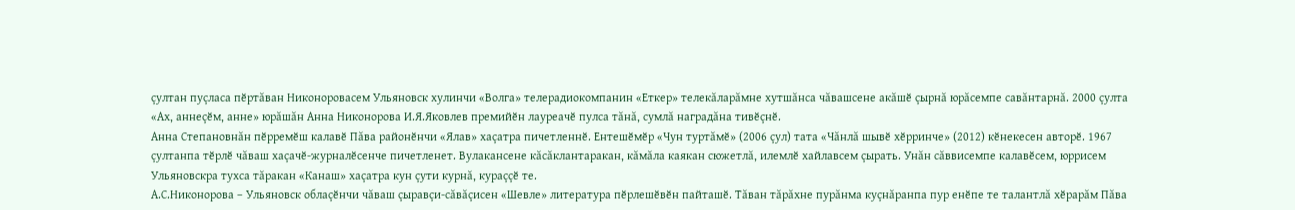çултан пуçласа пӗртăван Никоноровасем Ульяновск хулинчи «Волга» телерадиокомпанин «Еткер» телекăларăмне хутшăнса чăвашсене акăшӗ çырнă юрăсемпе савăнтарнă. 2000 çулта «Ах, аннеçӗм, анне» юрăшăн Анна Никонорова И.Я.Яковлев премийӗн лауреачӗ пулса тăнă, сумлă наградăна тивӗçнӗ.
Анна Степановнăн пӗрремӗш калавӗ Пăва районӗнчи «Ялав» хаçатра пичетленнӗ. Ентешӗмӗр «Чун туртăмӗ» (2006 çул) тата «Чăнлă шывӗ хӗрринче» (2012) кӗнекесен авторӗ. 1967 çултанпа тӗрлӗ чăваш хаçачӗ-журналӗсенче пичетленет. Вулакансене кăсăклантаракан, кăмăла каякан сюжетлă, илемлӗ хайлавсем çырать. Унăн сăввисемпе калавӗсем, юррисем Ульяновскра тухса тăракан «Канаш» хаçатра кун çути курнă, кураççӗ те.
А.С.Никонорова – Ульяновск облаçӗнчи чăваш çыравçи-сăвăçисен «Шевле» литература пӗрлешӗвӗн пайташӗ. Тăван тăрăхне пурăнма куçнăранпа пур енӗпе те талантлă хӗрарăм Пăва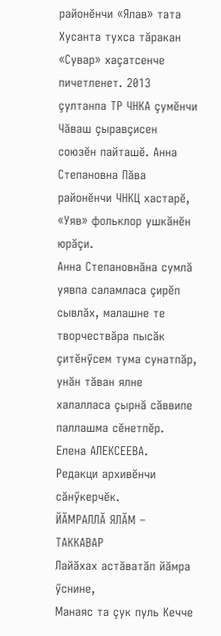районӗнчи «Ялав» тата Хусанта тухса тăракан «Сувар» хаçатсенче пичетленет. 2013 çултанпа ТР ЧНКА çумӗнчи Чăваш çыравçисен союзӗн пайташӗ. Анна Степановна Пăва районӗнчи ЧНКЦ хастарӗ, «Уяв» фольклор ушкăнӗн юрăçи.
Анна Степановнăна сумлă уявпа саламласа çирӗп сывлăх, малашне те творчествăра пысăк çитӗнӳсем тума сунатпăр, унăн тăван ялне халалласа çырнă сăввипе паллашма сӗнетпӗр.
Елена АЛЕКСЕЕВА.
Редакци архивӗнчи сăнӳкерчӗк.
ЙĂМРАЛЛĂ ЯЛĂМ – ТАККАВАР
Лайăхах астăватăп йăмра ӳснине,
Манаяс та çук пуль Кечче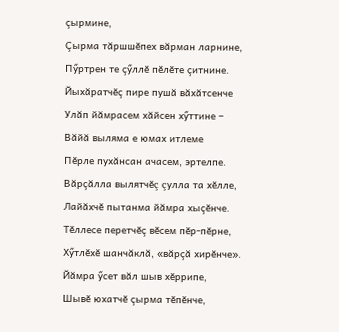çырмине,
Çырма тăршшӗпех вăрман ларнине,
Пӳртрен те çӳллӗ пӗлӗте çитнине.
Йыхăратчӗç пире пушă вăхăтсенче
Улăп йăмрасем хăйсен хӳттине –
Вăйă выляма е юмах итлеме
Пӗрле пухăнсан ачасем, эртелпе.
Вăрçăлла вылятчӗç çулла та хӗлле,
Лайăхчӗ пытанма йăмра хыçӗнче.
Тӗллесе перетчӗç вӗсем пӗр-пӗрне,
Хӳтлӗхӗ шанчăклă, «вăрçă хирӗнче».
Йăмра ӳсет вăл шыв хӗррипе,
Шывӗ юхатчӗ çырма тӗпӗнче,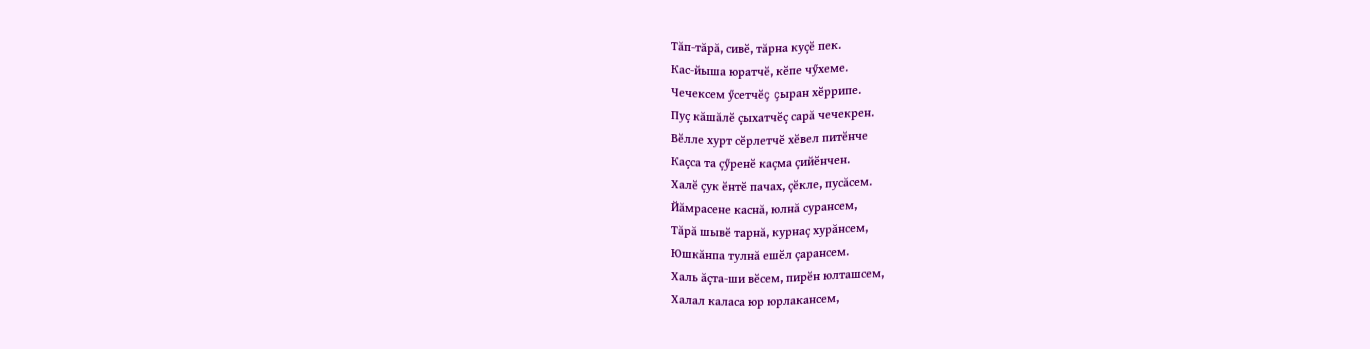Тăп-тăрă, сивӗ, тăрна куçӗ пек.
Кас-йыша юратчӗ, кӗпе чӳхеме.
Чечексем ӳсетчӗç çыран хӗррипе.
Пуç кăшăлӗ çыхатчӗç сарă чечекрен.
Вӗлле хурт сӗрлетчӗ хӗвел питӗнче
Каçса та çӳренӗ каçма çийӗнчен.
Халӗ çук ӗнтӗ пачах, çӗкле, пусăсем.
Йăмрасене каснă, юлнă сурансем,
Тăрă шывӗ тарнă, курнаç хурăнсем,
Юшкăнпа тулнă ешӗл çарансем.
Халь ăçта-ши вӗсем, пирӗн юлташсем,
Халал каласа юр юрлакансем,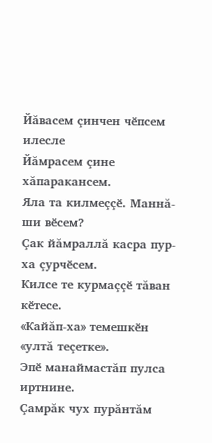Йăвасем çинчен чӗпсем илесле
Йăмрасем çине хăпаракансем.
Яла та килмеççӗ. Маннă-ши вӗсем?
Çак йăмраллă касра пур-ха çурчӗсем.
Килсе те курмаççӗ тăван кӗтесе.
«Кайăп-ха» темешкӗн «ултă теçетке».
Эпӗ манаймастăп пулса иртнине.
Çамрăк чух пурăнтăм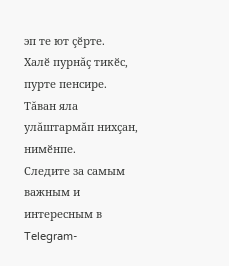эп те ют çӗрте.
Халӗ пурнăç тикӗс, пурте пенсире.
Тăван яла улăштармăп нихçан, нимӗнпе.
Следите за самым важным и интересным в Telegram-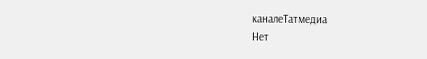каналеТатмедиа
Нет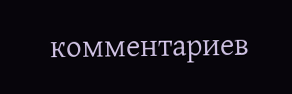комментариев